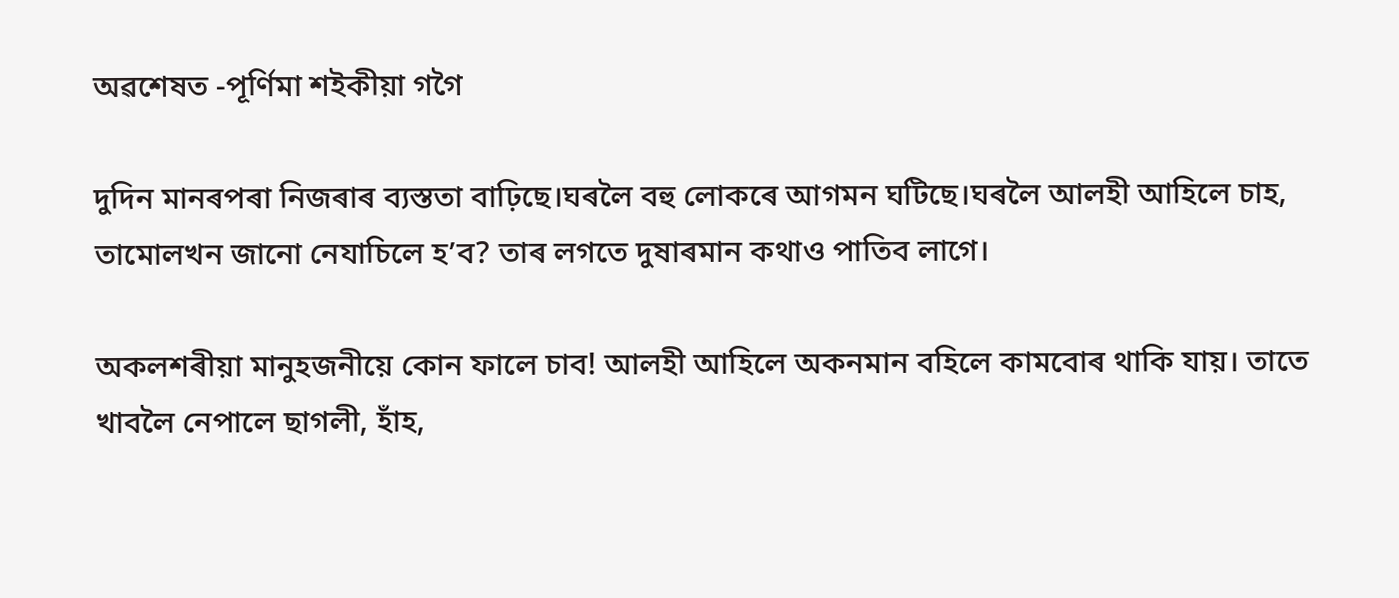অৱশেষত -পূৰ্ণিমা শইকীয়া গগৈ

দুদিন মানৰপৰা নিজৰাৰ ব্যস্ততা বাঢ়িছে।ঘৰলৈ বহু লোকৰে আগমন ঘটিছে।ঘৰলৈ আলহী আহিলে চাহ, তামোলখন জানো নেযাচিলে হ’ব? তাৰ লগতে দুষাৰমান কথাও পাতিব লাগে।

অকলশৰীয়া মানুহজনীয়ে কোন ফালে চাব! আলহী আহিলে অকনমান বহিলে কামবোৰ থাকি যায়। তাতে খাবলৈ নেপালে ছাগলী, হাঁহ,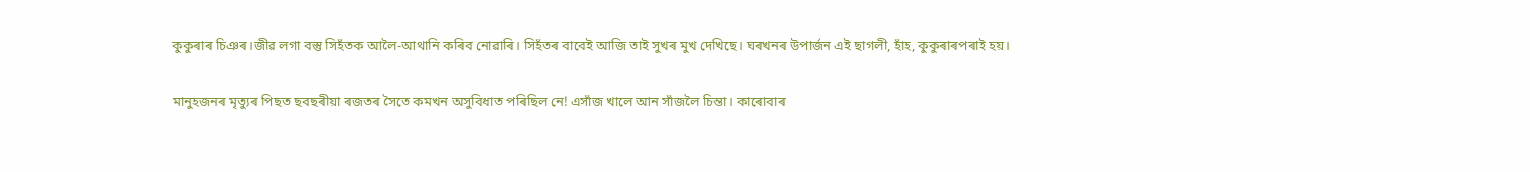কুকুৰাৰ চিঞৰ।জীৱ লগা বস্তু সিহঁতক আলৈ-আথানি কৰিব নোৱাৰি। সিহঁতৰ বাবেই আজি তাই সুখৰ মুখ দেখিছে। ঘৰখনৰ উপাৰ্জন এই ছাগলী, হাঁহ, কুকুৰাৰপৰাই হয়।

মানুহজনৰ মৃত্যুৰ পিছত ছবছৰীয়া ৰজতৰ সৈতে কমখন অসুবিধাত পৰিছিল নে! এসাঁজ খালে আন সাঁজলৈ চিন্তা। কাৰোবাৰ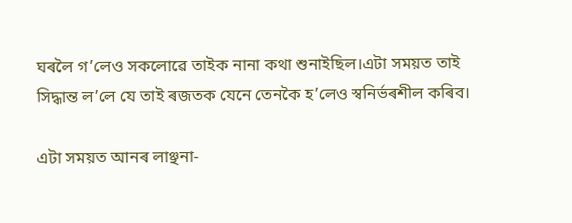ঘৰলৈ গ’লেও সকলোৱে তাইক নানা কথা শুনাইছিল।এটা সময়ত তাই সিদ্ধান্ত ল’লে যে তাই ৰজতক যেনে তেনকৈ হ’লেও স্বনিৰ্ভৰশীল কৰিব।

এটা সময়ত আনৰ লাঞ্ছনা-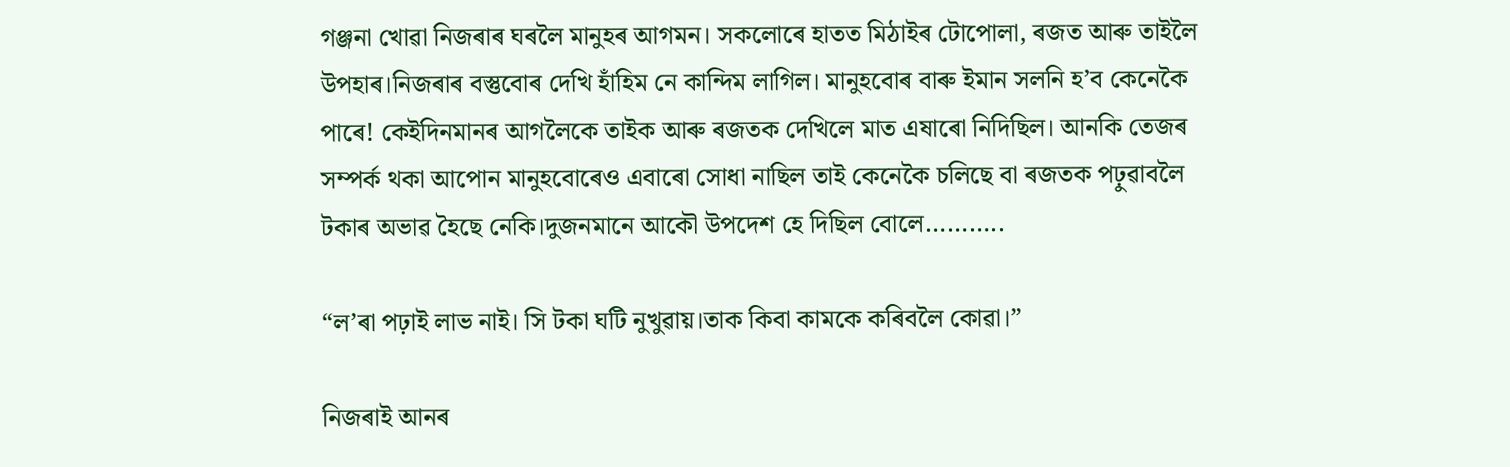গঞ্জনা খোৱা নিজৰাৰ ঘৰলৈ মানুহৰ আগমন। সকলোৰে হাতত মিঠাইৰ টোপোলা, ৰজত আৰু তাইলৈ উপহাৰ।নিজৰাৰ বস্তুবোৰ দেখি হাঁহিম নে কান্দিম লাগিল। মানুহবোৰ বাৰু ইমান সলনি হ’ব কেনেকৈ পাৰে! কেইদিনমানৰ আগলৈকে তাইক আৰু ৰজতক দেখিলে মাত এষাৰো নিদিছিল। আনকি তেজৰ সম্পৰ্ক থকা আপোন মানুহবোৰেও এবাৰো সোধা নাছিল তাই কেনেকৈ চলিছে বা ৰজতক পঢ়ুৱাবলৈ টকাৰ অভাৱ হৈছে নেকি।দুজনমানে আকৌ উপদেশ হে দিছিল বোলে………..

“ল’ৰা পঢ়াই লাভ নাই। সি টকা ঘটি নুখুৱায়।তাক কিবা কামকে কৰিবলৈ কোৱা।”

নিজৰাই আনৰ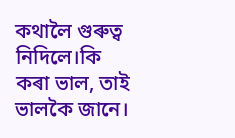কথালৈ গুৰুত্ব নিদিলে।কি কৰা ভাল, তাই ভালকৈ জানে।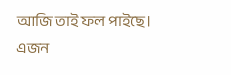আজি তাই ফল পাইছে। এজন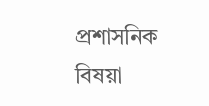প্ৰশাসনিক বিষয়া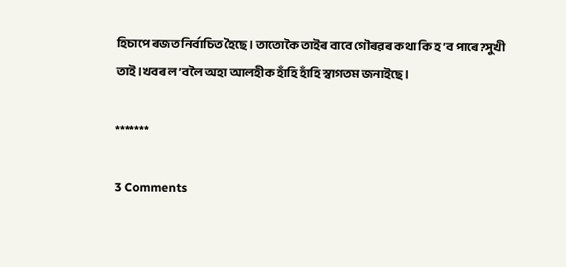হিচাপে ৰজত নিৰ্বাচিত হৈছে। তাতোকৈ তাইৰ বাবে গৌৰৱৰ কথা কি হ’ব পাৰে?সুখী তাই।খবৰ ল’বলৈ অহা আলহীক হাঁহি হাঁহি স্বাগতম জনাইছে।

*******

3 Comments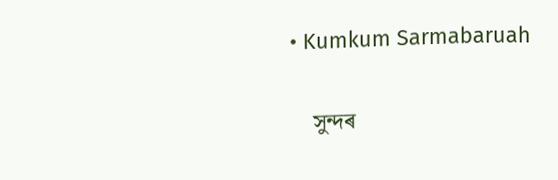• Kumkum Sarmabaruah

    সুন্দৰ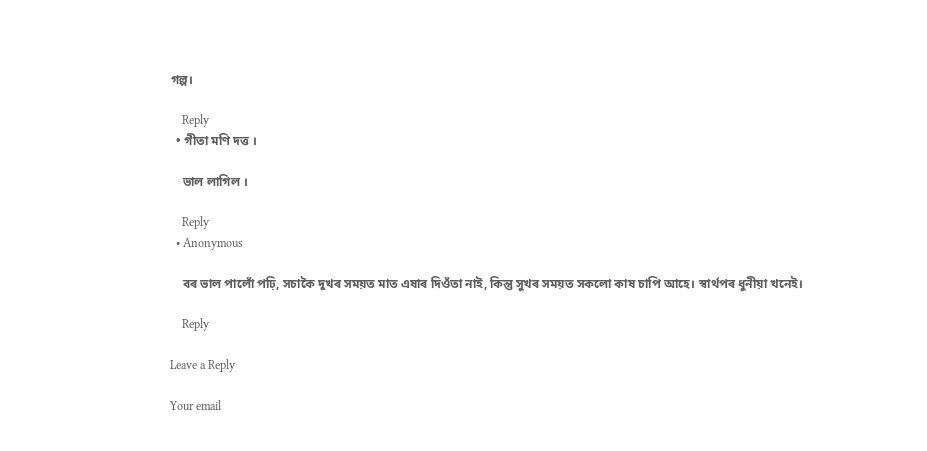গল্প।

    Reply
  • গীতা মণি দত্ত ।

    ভাল লাগিল ।

    Reply
  • Anonymous

    বৰ ভাল পালোঁ পঢ়ি, সচাকৈ দুখৰ সময়ত মাত এষাৰ দিওঁতা নাই, কিন্তু সুখৰ সময়ত সকলো কাষ চাপি আহে। স্বাৰ্থপৰ ধুনীয়া খনেই।

    Reply

Leave a Reply

Your email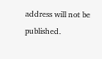address will not be published.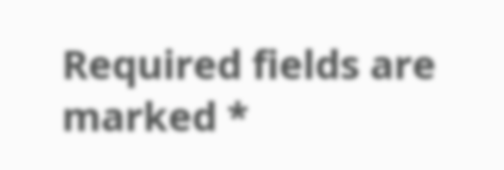Required fields are marked *